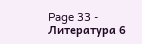Page 33 - Литература 6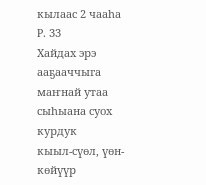кылаас 2 чааhа
P. 33
Хайдах эрэ ааҕааччыга маҥнай утаа сыһыана суох курдук
кыыл-сүөл, үөн-көйүүр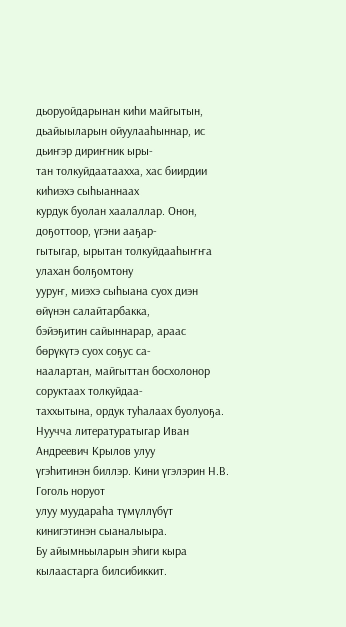дьоруойдарынан киһи майгытын,
дьайыыларын ойуулааһыннар, ис дьиҥэр дириҥник ыры-
тан толкуйдаатаахха, хас биирдии киһиэхэ сыһыаннаах
курдук буолан хаалаллар. Онон, доҕоттоор, үгэни ааҕар-
гытыгар, ырытан толкуйдааһыҥҥа улахан болҕомтону
ууруҥ, миэхэ сыһыана суох диэн өйүнэн салайтарбакка,
бэйэҕитин сайыннарар, араас бөрүкүтэ суох соҕус са-
наалартан, майгыттан босхолонор соруктаах толкуйдаа-
таххытына, ордук туһалаах буолуоҕа.
Нуучча литературатыгар Иван Андреевич Крылов улуу
үгэһитинэн биллэр. Кини үгэлэрин Н.В. Гоголь норуот
улуу муудараһа түмүллүбүт кинигэтинэн сыаналыыра.
Бу айымньыларын эһиги кыра кылаастарга билсибиккит.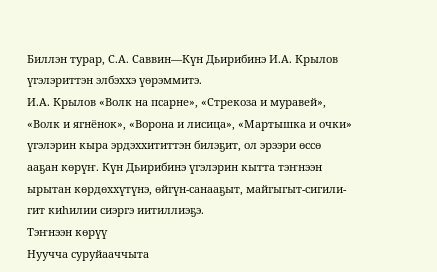Биллэн турар, С.А. Саввин—Күн Дьирибинэ И.А. Крылов
үгэлэриттэн элбэххэ үөрэммитэ.
И.А. Крылов «Волк на псарне», «Стрекоза и муравей»,
«Волк и ягнёнок», «Ворона и лисица», «Мартышка и очки»
үгэлэрин кыра эрдэххититтэн билэҕит, ол эрээри өссө
ааҕан көрүҥ. Күн Дьирибинэ үгэлэрин кытта тэҥнээн
ырытан көрдөххүтүнэ, өйгүн-санааҕыт, майгыгыт-сигили-
гит киһилии сиэргэ иитиллиэҕэ.
Тэҥнээн көрүү
Нуучча суруйааччыта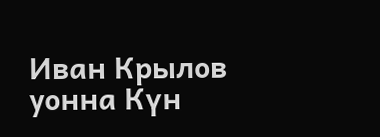Иван Крылов уонна Күн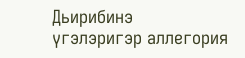Дьирибинэ
үгэлэригэр аллегория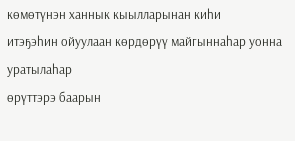көмөтүнэн ханнык кыылларынан киһи
итэҕэһин ойуулаан көрдөрүү майгыннаһар уонна уратылаһар
өрүттэрэ баарын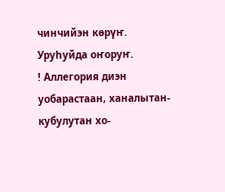чинчийэн көрүҥ. Уруһуйда оҥоруҥ.
! Аллегория диэн уобарастаан, ханалытан-кубулутан хо-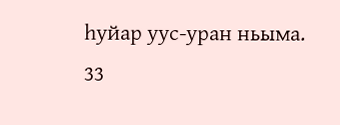һуйар уус-уран ньыма.
33